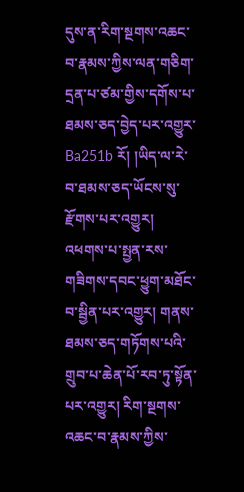དུས་ན་རིག་སྔགས་འཆང་བ་རྣམས་ཀྱིས་ལན་གཅིག་དྲན་པ་ཙམ་གྱིས་དགོས་པ་ཐམས་ཅད་བྱེད་པར་འགྱུར་ Ba251b རོ། །ཡིད་ལ་རེ་བ་ཐམས་ཅད་ཡོངས་སུ་རྫོགས་པར་འགྱུར། འཕགས་པ་སྤྱན་རས་གཟིགས་དབང་ཕྱུག་མཐོང་བ་སྦྱིན་པར་འགྱུར། གནས་ཐམས་ཅད་གཏོགས་པའི་གྲུབ་པ་ཆེན་པོ་རབ་ཏུ་སྟོན་པར་འགྱུར། རིག་སྔགས་འཆང་བ་རྣམས་ཀྱིས་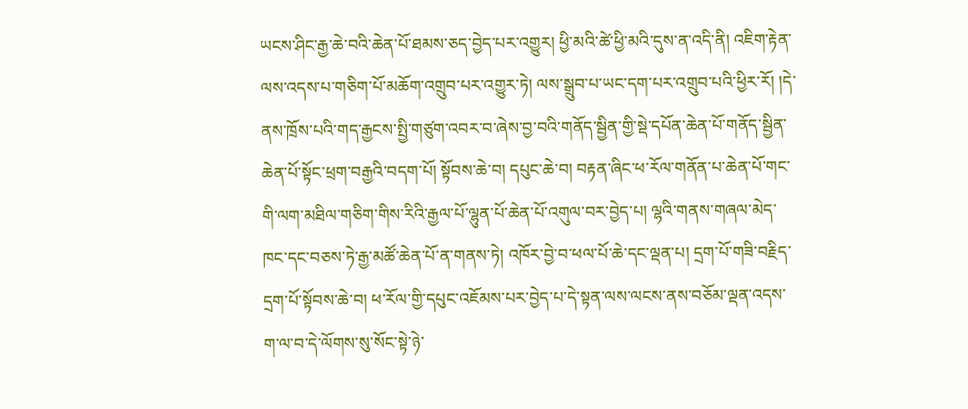ཡངས་ཤིང་རྒྱ་ཆེ་བའི་ཆེན་པོ་ཐམས་ཅད་བྱེད་པར་འགྱུར། ཕྱི་མའི་ཚེ་ཕྱི་མའི་དུས་ན་འདི་ནི། འཇིག་རྟེན་ལས་འདས་པ་གཅིག་པོ་མཆོག་འགྲུབ་པར་འགྱུར་ཏེ། ལས་སྒྲུབ་པ་ཡང་དག་པར་འགྲུབ་པའི་ཕྱིར་རོ། །དེ་ནས་ཁྲོས་པའི་གད་རྒྱངས་སྤྱི་གཙུག་འབར་བ་ཞེས་བྱ་བའི་གནོད་སྦྱིན་གྱི་སྡེ་དཔོན་ཆེན་པོ་གནོད་སྦྱིན་ཆེན་པོ་སྟོང་ཕྲག་བརྒྱའི་བདག་པོ། སྟོབས་ཆེ་བ། དཔུང་ཆེ་བ། བརྟན་ཞིང་ཕ་རོལ་གནོན་པ་ཆེན་པོ་གང་གི་ལག་མཐིལ་གཅིག་གིས་རིའི་རྒྱལ་པོ་ལྷུན་པོ་ཆེན་པོ་འགུལ་བར་བྱེད་པ། ལྷའི་གནས་གཞལ་མེད་ཁང་དང་བཅས་ཏེ་རྒྱ་མཚོ་ཆེན་པོ་ན་གནས་ཏེ། འཁོར་བྱེ་བ་ཕལ་པོ་ཆེ་དང་ལྡན་པ། དྲག་པོ་གཟི་བརྗིད་དྲག་པོ་སྟོབས་ཆེ་བ། ཕ་རོལ་གྱི་དཔུང་འཇོམས་པར་བྱེད་པ་དེ་སྟན་ལས་ལངས་ནས་བཅོམ་ལྡན་འདས་ག་ལ་བ་དེ་ལོགས་སུ་སོང་སྟེ་ཉེ་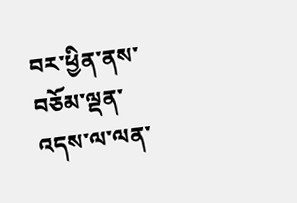བར་ཕྱིན་ནས་བཅོམ་ལྡན་འདས་ལ་ལན་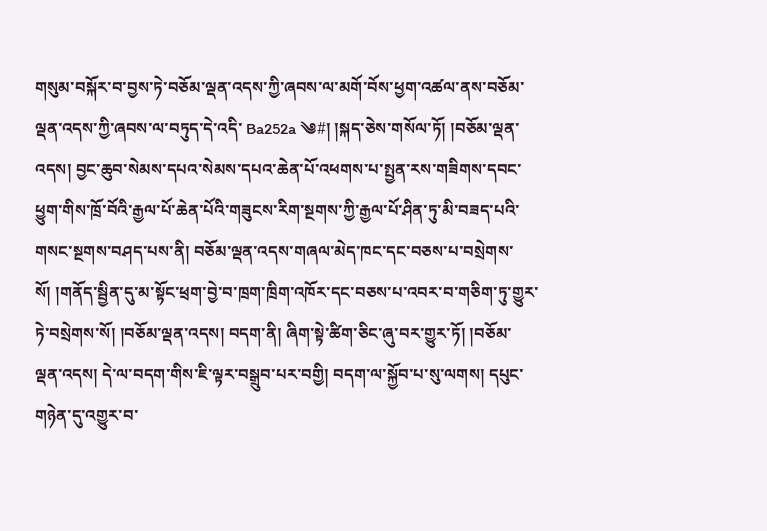གསུམ་བསྐོར་བ་བྱས་ཏེ་བཅོམ་ལྡན་འདས་ཀྱི་ཞབས་ལ་མགོ་བོས་ཕྱག་འཚལ་ནས་བཅོམ་ལྡན་འདས་ཀྱི་ཞབས་ལ་བཏུད་དེ་འདི་ Ba252a ༄#། །སྐད་ཅེས་གསོལ་ཏོ། །བཅོམ་ལྡན་འདས། བྱང་ཆུབ་སེམས་དཔའ་སེམས་དཔའ་ཆེན་པོ་འཕགས་པ་སྤྱན་རས་གཟིགས་དབང་ཕྱུག་གིས་ཁྲོ་བོའི་རྒྱལ་པོ་ཆེན་པོའི་གཟུངས་རིག་སྔགས་ཀྱི་རྒྱལ་པོ་ཤིན་ཏུ་མི་བཟད་པའི་གསང་སྔགས་བཤད་པས་ནི། བཅོམ་ལྡན་འདས་གཞལ་མེད་ཁང་དང་བཅས་པ་བསྲེགས་སོ། །གནོད་སྦྱིན་དུ་མ་སྟོང་ཕྲག་བྱེ་བ་ཁྲག་ཁྲིག་འཁོར་དང་བཅས་པ་འབར་བ་གཅིག་ཏུ་གྱུར་ཏེ་བསྲེགས་སོ། །བཅོམ་ལྡན་འདས། བདག་ནི། ཞིག་སྟེ་ཚིག་ཅིང་ཞུ་བར་གྱུར་ཏོ། །བཅོམ་ལྡན་འདས། དེ་ལ་བདག་གིས་ཇི་ལྟར་བསྒྲུབ་པར་བགྱི། བདག་ལ་སྐྱོབ་པ་སུ་ལགས། དཔུང་གཉེན་དུ་འགྱུར་བ་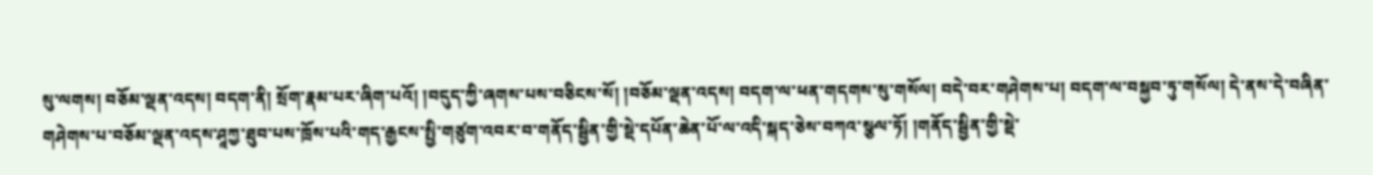སུ་ལགས། བཅོམ་ལྡན་འདས། བདག་ནི། སྲོག་རྣམ་པར་ཞིག་པའོ། །བདུད་ཀྱི་ཞགས་པས་བཅིངས་སོ། །བཅོམ་ལྡན་འདས། བདག་ལ་ཕན་གདགས་སུ་གསོལ། བདེ་བར་གཤེགས་པ། བདག་ལ་བསྐྱབ་ཏུ་གསོལ། དེ་ནས་དེ་བཞིན་གཤེགས་པ་བཅོམ་ལྡན་འདས་ཤཱཀྱ་ཐུབ་པས་ཁྲོས་པའི་གད་རྒྱངས་སྤྱི་གཙུག་འབར་བ་གནོད་སྦྱིན་གྱི་སྡེ་དཔོན་ཆེན་པོ་ལ་འདི་སྐད་ཅེས་བཀའ་སྩལ་ཏོ། །གནོད་སྦྱིན་གྱི་སྡེ་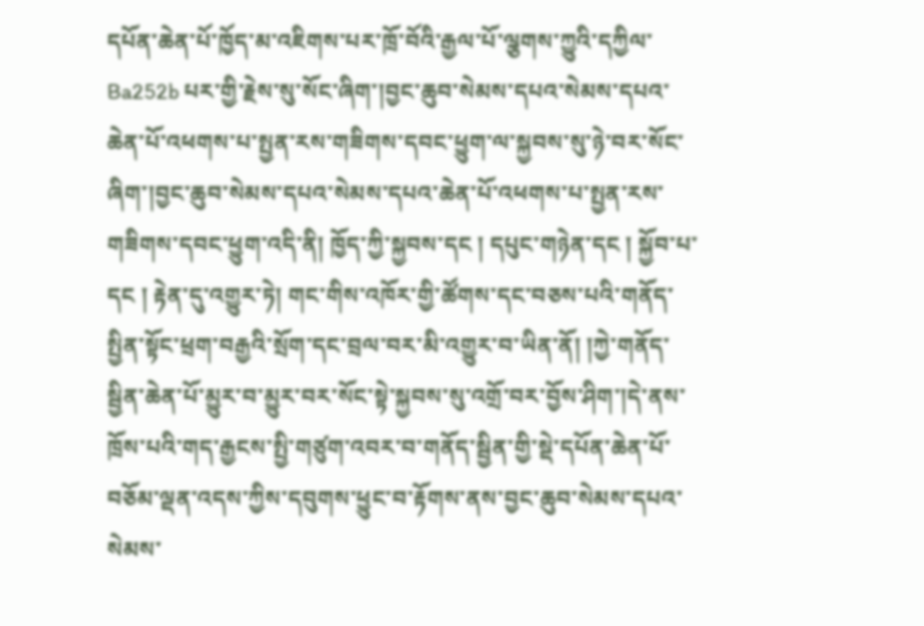དཔོན་ཆེན་པོ་ཁྱོད་མ་འཇིགས་པར་ཁྲོ་བོའི་རྒྱལ་པོ་ལྕགས་ཀྱུའི་དཀྱིལ་ Ba252b པར་གྱི་རྗེས་སུ་སོང་ཞིག་།བྱང་ཆུབ་སེམས་དཔའ་སེམས་དཔའ་ཆེན་པོ་འཕགས་པ་སྤྱན་རས་གཟིགས་དབང་ཕྱུག་ལ་སྐྱབས་སུ་ཉེ་བར་སོང་ཞིག་།བྱང་ཆུབ་སེམས་དཔའ་སེམས་དཔའ་ཆེན་པོ་འཕགས་པ་སྤྱན་རས་གཟིགས་དབང་ཕྱུག་འདི་ནི། ཁྱོད་ཀྱི་སྐྱབས་དང ། དཔུང་གཉེན་དང ། སྐྱོབ་པ་དང ། རྟེན་དུ་འགྱུར་ཏེ། གང་གིས་འཁོར་གྱི་ཚོགས་དང་བཅས་པའི་གནོད་སྤྱིན་སྟོང་ཕྲག་བརྒྱའི་སྲོག་དང་བྲལ་བར་མི་འགྱུར་བ་ཡིན་ནོ། །ཀྱེ་གནོད་སྦྱིན་ཆེན་པོ་མྱུར་བ་མྱུར་བར་སོང་སྟེ་སྐྱབས་སུ་འགྲོ་བར་བྱོས་ཤིག་།དེ་ནས་ཁྲོས་པའི་གད་རྒྱངས་སྤྱི་གཙུག་འབར་བ་གནོད་སྦྱིན་གྱི་སྡེ་དཔོན་ཆེན་པོ་བཅོམ་ལྡན་འདས་ཀྱིས་དབུགས་ཕྱུང་བ་རྟོགས་ནས་བྱང་ཆུབ་སེམས་དཔའ་སེམས་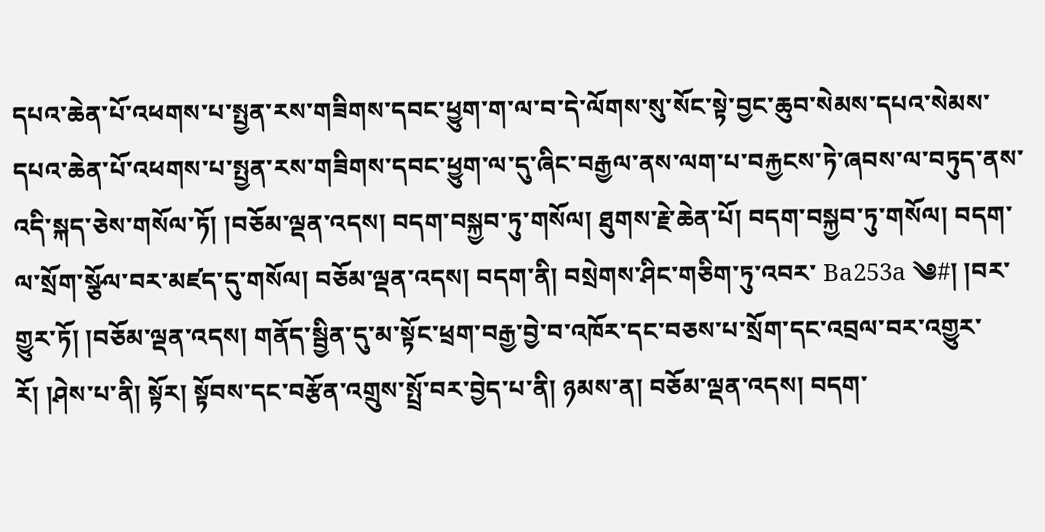དཔའ་ཆེན་པོ་འཕགས་པ་སྤྱན་རས་གཟིགས་དབང་ཕྱུག་ག་ལ་བ་དེ་ལོགས་སུ་སོང་སྟེ་བྱང་ཆུབ་སེམས་དཔའ་སེམས་དཔའ་ཆེན་པོ་འཕགས་པ་སྤྱན་རས་གཟིགས་དབང་ཕྱུག་ལ་དུ་ཞིང་བརྒྱལ་ནས་ལག་པ་བརྐྱངས་ཏེ་ཞབས་ལ་བཏུད་ནས་འདི་སྐད་ཅེས་གསོལ་ཏོ། །བཅོམ་ལྡན་འདས། བདག་བསྐྱབ་ཏུ་གསོལ། ཐུགས་རྗེ་ཆེན་པོ། བདག་བསྐྱབ་ཏུ་གསོལ། བདག་ལ་སྲོག་སྩོལ་བར་མཛད་དུ་གསོལ། བཅོམ་ལྡན་འདས། བདག་ནི། བསྲེགས་ཤིང་གཅིག་ཏུ་འབར་ Ba253a ༄#། །བར་གྱུར་ཏོ། །བཅོམ་ལྡན་འདས། གནོད་སྦྱིན་དུ་མ་སྟོང་ཕྲག་བརྒྱ་བྱེ་བ་འཁོར་དང་བཅས་པ་སྲོག་དང་འབྲལ་བར་འགྱུར་རོ། །ཤེས་པ་ནི། སྟོར། སྟོབས་དང་བརྩོན་འགྲུས་སྤྲོ་བར་བྱེད་པ་ནི། ཉམས་ན། བཅོམ་ལྡན་འདས། བདག་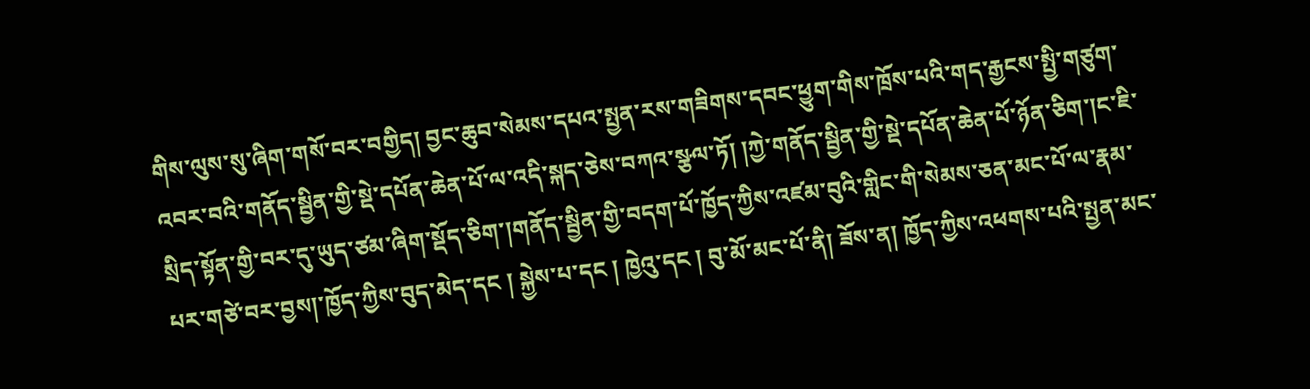གིས་ལུས་སུ་ཞིག་གསོ་བར་བགྱིད། བྱང་ཆུབ་སེམས་དཔའ་སྤྱན་རས་གཟིགས་དབང་ཕྱུག་གིས་ཁྲོས་པའི་གད་རྒྱངས་སྤྱི་གཙུག་འབར་བའི་གནོད་སྦྱིན་གྱི་སྡེ་དཔོན་ཆེན་པོ་ལ་འདི་སྐད་ཅེས་བཀའ་སྩལ་ཏོ། །ཀྱེ་གནོད་སྦྱིན་གྱི་སྡེ་དཔོན་ཆེན་པོ་ཉོན་ཅིག་།ང་ཇི་སྲིད་སྟོན་གྱི་བར་དུ་ཡུད་ཙམ་ཞིག་སྡོད་ཅིག་།གནོད་སྦྱིན་གྱི་བདག་པོ་ཁྱོད་ཀྱིས་འཛམ་བུའི་གླིང་གི་སེམས་ཅན་མང་པོ་ལ་རྣམ་པར་གཙེ་བར་བྱས།་ཁྱོད་ཀྱིས་བུད་མེད་དང ། སྐྱེས་པ་དང ། ཁྱེའུ་དང ། བུ་མོ་མང་པོ་ནི། ཟོས་ན། ཁྱོད་ཀྱིས་འཕགས་པའི་སྤྱན་མང་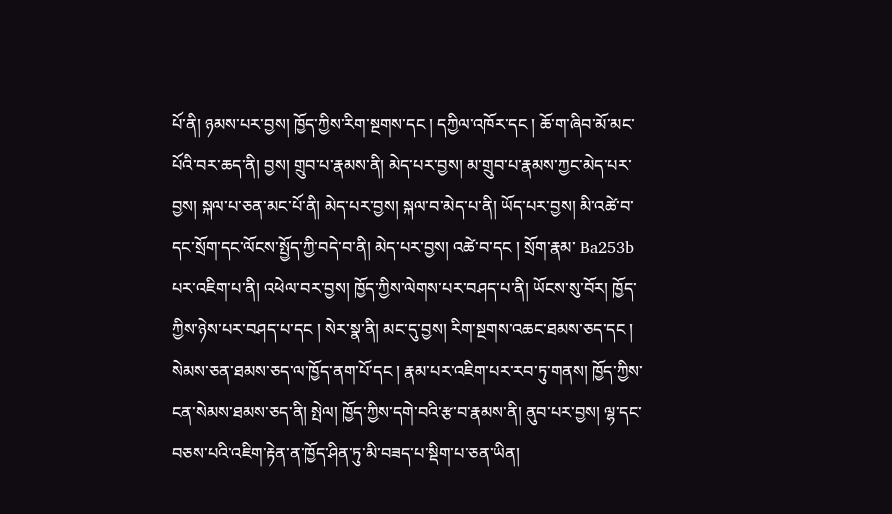པོ་ནི། ཉམས་པར་བྱས། ཁྱོད་ཀྱིས་རིག་སྔགས་དང ། དཀྱིལ་འཁོར་དང ། ཆོ་ག་ཞིབ་མོ་མང་པོའི་བར་ཆད་ནི། བྱས། གྲུབ་པ་རྣམས་ནི། མེད་པར་བྱས། མ་གྲུབ་པ་རྣམས་ཀྱང་མེད་པར་བྱས། སྐལ་པ་ཅན་མང་པོ་ནི། མེད་པར་བྱས། སྐལ་བ་མེད་པ་ནི། ཡོད་པར་བྱས། མི་འཚེ་བ་དང་སྲོག་དང་ལོངས་སྤྱོད་ཀྱི་བདེ་བ་ནི། མེད་པར་བྱས། འཚེ་བ་དང ། སྲོག་རྣམ་ Ba253b པར་འཇིག་པ་ནི། འཕེལ་བར་བྱས། ཁྱོད་ཀྱིས་ལེགས་པར་བཤད་པ་ནི། ཡོངས་སུ་བོར། ཁྱོད་ཀྱིས་ཉེས་པར་བཤད་པ་དང ། སེར་སྣ་ནི། མང་དུ་བྱས། རིག་སྔགས་འཆང་ཐམས་ཅད་དང ། སེམས་ཅན་ཐམས་ཅད་ལ་ཁྱོད་ནག་པོ་དང ། རྣམ་པར་འཇིག་པར་རབ་ཏུ་གནས། ཁྱོད་ཀྱིས་ངན་སེམས་ཐམས་ཅད་ནི། སྤེལ། ཁྱོད་ཀྱིས་དགེ་བའི་རྩ་བ་རྣམས་ནི། ནུབ་པར་བྱས། ལྷ་དང་བཅས་པའི་འཇིག་རྟེན་ན་ཁྱོད་ཤིན་ཏུ་མི་བཟད་པ་སྡིག་པ་ཅན་ཡིན།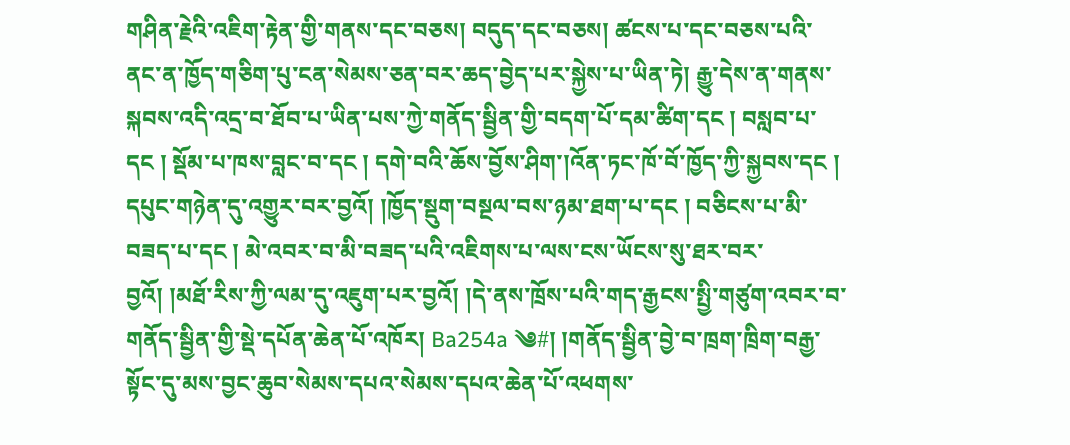གཤིན་རྗེའི་འཇིག་རྟེན་གྱི་གནས་དང་བཅས། བདུད་དང་བཅས། ཚངས་པ་དང་བཅས་པའི་ནང་ན་ཁྱོད་གཅིག་པུ་ངན་སེམས་ཅན་བར་ཆད་བྱེད་པར་སྐྱེས་པ་ཡིན་ཏེ། རྒྱུ་དེས་ན་གནས་སྐབས་འདི་འདྲ་བ་ཐོབ་པ་ཡིན་པས་ཀྱེ་གནོད་སྦྱིན་གྱི་བདག་པོ་དམ་ཚིག་དང ། བསླབ་པ་དང ། སྡོམ་པ་ཁས་བླང་བ་དང ། དགེ་བའི་ཆོས་བྱོས་ཤིག་།འོན་ཏང་ཁོ་བོ་ཁྱོད་ཀྱི་སྐྱབས་དང ། དཔུང་གཉེན་དུ་འགྱུར་བར་བྱའོ། །ཁྱོད་སྡུག་བསྔལ་བས་ཉམ་ཐག་པ་དང ། བཅིངས་པ་མི་བཟད་པ་དང ། མེ་འབར་བ་མི་བཟད་པའི་འཇིགས་པ་ལས་ངས་ཡོངས་སུ་ཐར་བར་བྱའོ། །མཐོ་རིས་ཀྱི་ལམ་དུ་འཇུག་པར་བྱའོ། །དེ་ནས་ཁྲོས་པའི་གད་རྒྱངས་སྤྱི་གཙུག་འབར་བ་གནོད་སྦྱིན་གྱི་སྡེ་དཔོན་ཆེན་པོ་འཁོར། Ba254a ༄#། །གནོད་སྦྱིན་བྱེ་བ་ཁྲག་ཁྲིག་བརྒྱ་སྟོང་དུ་མས་བྱང་ཆུབ་སེམས་དཔའ་སེམས་དཔའ་ཆེན་པོ་འཕགས་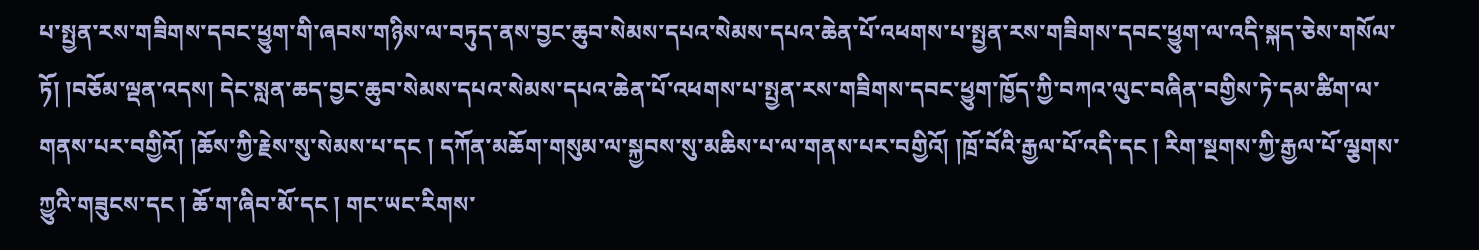པ་སྤྱན་རས་གཟིགས་དབང་ཕྱུག་གི་ཞབས་གཉིས་ལ་བཏུད་ནས་བྱང་ཆུབ་སེམས་དཔའ་སེམས་དཔའ་ཆེན་པོ་འཕགས་པ་སྤྱན་རས་གཟིགས་དབང་ཕྱུག་ལ་འདི་སྐད་ཅེས་གསོལ་ཏོ། །བཅོམ་ལྡན་འདས། དེང་སླན་ཆད་བྱང་ཆུབ་སེམས་དཔའ་སེམས་དཔའ་ཆེན་པོ་འཕགས་པ་སྤྱན་རས་གཟིགས་དབང་ཕྱུག་ཁྱོད་ཀྱི་བཀའ་ལུང་བཞིན་བགྱིས་ཏེ་དམ་ཚིག་ལ་གནས་པར་བགྱིའོ། །ཆོས་ཀྱི་རྗེས་སུ་སེམས་པ་དང ། དཀོན་མཆོག་གསུམ་ལ་སྐྱབས་སུ་མཆིས་པ་ལ་གནས་པར་བགྱིའོ། །ཁྲོ་བོའི་རྒྱལ་པོ་འདི་དང ། རིག་སྔགས་ཀྱི་རྒྱལ་པོ་ལྕགས་ཀྱུའི་གཟུངས་དང ། ཆོ་ག་ཞིབ་མོ་དང ། གང་ཡང་རིགས་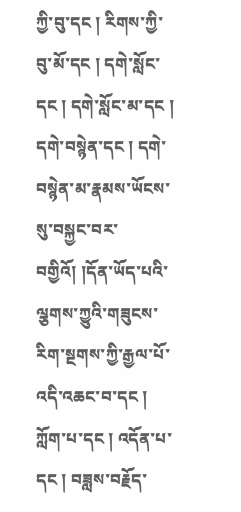ཀྱི་བུ་དང ། རིགས་ཀྱི་བུ་མོ་དང ། དགེ་སློང་དང ། དགེ་སློང་མ་དང ། དགེ་བསྙེན་དང ། དགེ་བསྙེན་མ་རྣམས་ཡོངས་སུ་བསྐྱང་བར་བགྱིའོ། །དོན་ཡོད་པའི་ལྕགས་ཀྱུའི་གཟུངས་རིག་སྔགས་ཀྱི་རྒྱལ་པོ་འདི་འཆང་བ་དང ། ཀློག་པ་དང ། འདོན་པ་དང ། བཟླས་བརྗོད་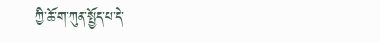ཀྱི་ཆོ་ག་ཀུན་སྤྱོད་པ་དེ་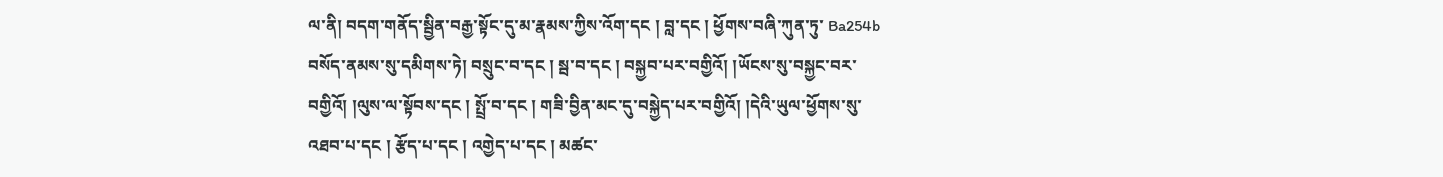ལ་ནི། བདག་གནོད་སྦྱིན་བརྒྱ་སྟོང་དུ་མ་རྣམས་ཀྱིས་འོག་དང ། བླ་དང ། ཕྱོགས་བཞི་ཀུན་ཏུ་ Ba254b བསོད་ནམས་སུ་དམིགས་ཏེ། བསྲུང་བ་དང ། སྦ་བ་དང ། བསྐྱབ་པར་བགྱིའོ། །ཡོངས་སུ་བསྐྱང་བར་བགྱིའོ། །ལུས་ལ་སྟོབས་དང ། སྤྲོ་བ་དང ། གཟི་བྱིན་མང་དུ་བསྐྱེད་པར་བགྱིའོ། །དེའི་ཡུལ་ཕྱོགས་སུ་འཐབ་པ་དང ། རྩོད་པ་དང ། འགྱེད་པ་དང ། མཚང་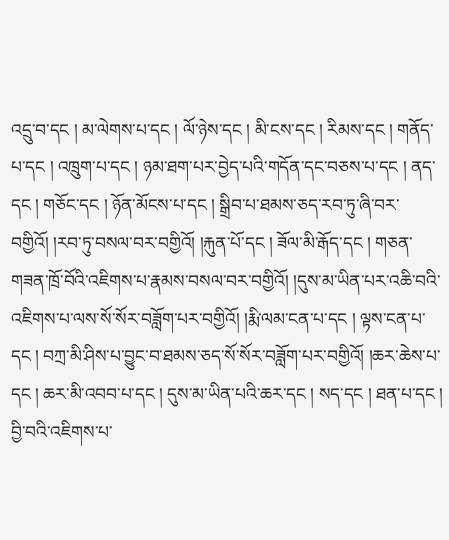འདྲུ་བ་དང ། མ་ལེགས་པ་དང ། ལོ་ཉེས་དང ། མི་ངས་དང ། རིམས་དང ། གནོད་པ་དང ། འཁྲུག་པ་དང ། ཉམ་ཐག་པར་བྱེད་པའི་གདོན་དང་བཅས་པ་དང ། ནད་དང ། གཅོང་དང ། ཉོན་མོངས་པ་དང ། སྒྲིབ་པ་ཐམས་ཅད་རབ་ཏུ་ཞི་བར་བགྱིའོ། །རབ་ཏུ་བསལ་བར་བགྱིའོ། །རྐུན་པོ་དང ། ཟོལ་མི་རྒོད་དང ། གཅན་གཟན་ཁྲོ་བོའི་འཇིགས་པ་རྣམས་བསལ་བར་བགྱིའོ། །དུས་མ་ཡིན་པར་འཆི་བའི་འཇིགས་པ་ལས་སོ་སོར་བཟློག་པར་བགྱིའོ། །རྨི་ལམ་ངན་པ་དང ། ལྟས་ངན་པ་དང ། བཀྲ་མི་ཤིས་པ་བྱུང་བ་ཐམས་ཅད་སོ་སོར་བཟློག་པར་བགྱིའོ། །ཆར་ཆེས་པ་དང ། ཆར་མི་འབབ་པ་དང ། དུས་མ་ཡིན་པའི་ཆར་དང ། སད་དང ། ཐན་པ་དང ། བྱི་བའི་འཇིགས་པ་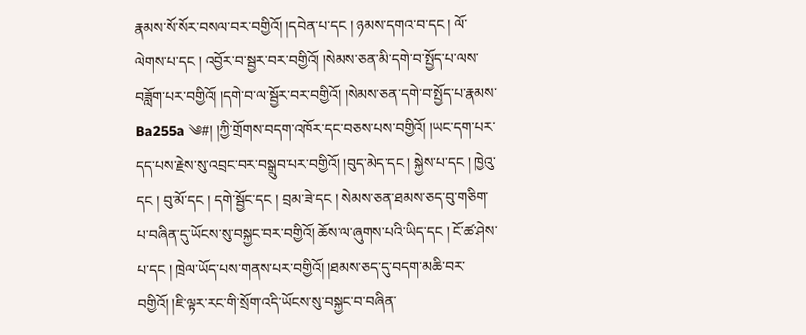རྣམས་སོ་སོར་བསལ་བར་བགྱིའོ། །དབེན་པ་དང ། ཉམས་དགའ་བ་དང ། ལོ་ལེགས་པ་དང ། འབྱོར་བ་སྦྱར་བར་བགྱིའོ། །སེམས་ཅན་མི་དགེ་བ་སྤྱོད་པ་ལས་བཟློག་པར་བགྱིའོ། །དགེ་བ་ལ་སྦྱོར་བར་བགྱིའོ། །སེམས་ཅན་དགེ་བ་སྤྱོད་པ་རྣམས་ Ba255a ༄#། །ཀྱི་གྲོགས་བདག་འཁོར་དང་བཅས་པས་བགྱིའོ། །ཡང་དག་པར་དད་པས་རྗེས་སུ་འབྲང་བར་བསྒྲུབ་པར་བགྱིའོ། །བུད་མེད་དང ། སྐྱེས་པ་དང ། ཁྱེའུ་དང ། བུ་མོ་དང ། དགེ་སྦྱོང་དང ། བྲམ་ཟེ་དང ། སེམས་ཅན་ཐམས་ཅད་བུ་གཅིག་པ་བཞིན་དུ་ཡོངས་སུ་བསྐྱང་བར་བགྱིའོ། ཆོས་ལ་ཞུགས་པའི་ཡིད་དང ། ངོ་ཚ་ཤེས་པ་དང ། ཁྲེལ་ཡོད་པས་གནས་པར་བགྱིའོ། །ཐམས་ཅད་དུ་བདག་མཆི་བར་བགྱིའོ། །ཇི་ལྟར་རང་གི་སྲོག་འདི་ཡོངས་སུ་བསྐྱང་བ་བཞིན་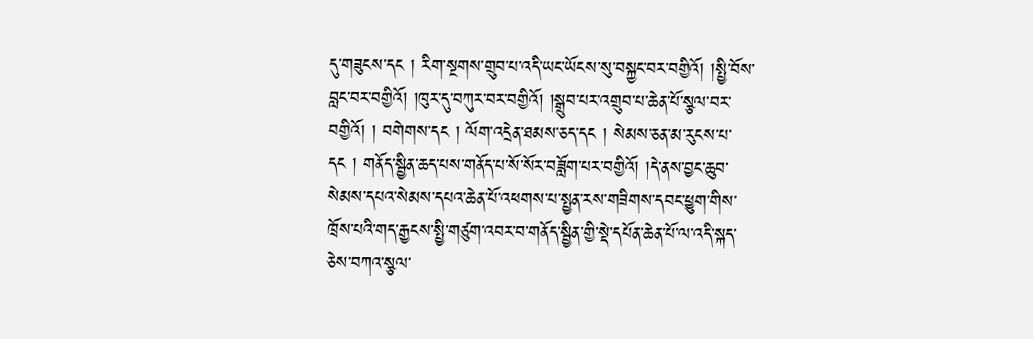དུ་གཟུངས་དང ། རིག་སྔགས་གྲུབ་པ་འདི་ཡང་ཡོངས་སུ་བསྐྱང་བར་བགྱིའོ། །སྤྱི་བོས་བླང་བར་བགྱིའོ། །ཁུར་དུ་བཀུར་བར་བགྱིའོ། །སྒྲུབ་པར་འགྲུབ་པ་ཆེན་པོ་སྩལ་བར་བགྱིའོ། ། བགེགས་དང ། ལོག་འདྲེན་ཐམས་ཅད་དང ། སེམས་ཅན་མ་རུངས་པ་དང ། གནོད་སྦྱིན་ཆད་པས་གནོད་པ་སོ་སོར་བཟློག་པར་བགྱིའོ། །དེ་ནས་བྱང་ཆུབ་སེམས་དཔའ་སེམས་དཔའ་ཆེན་པོ་འཕགས་པ་སྤྱན་རས་གཟིགས་དབང་ཕྱུག་གིས་ཁྲོས་པའི་གད་རྒྱངས་སྤྱི་གཙུག་འབར་བ་གནོད་སྦྱིན་གྱི་སྡེ་དཔོན་ཆེན་པོ་ལ་འདི་སྐད་ཅེས་བཀའ་སྩལ་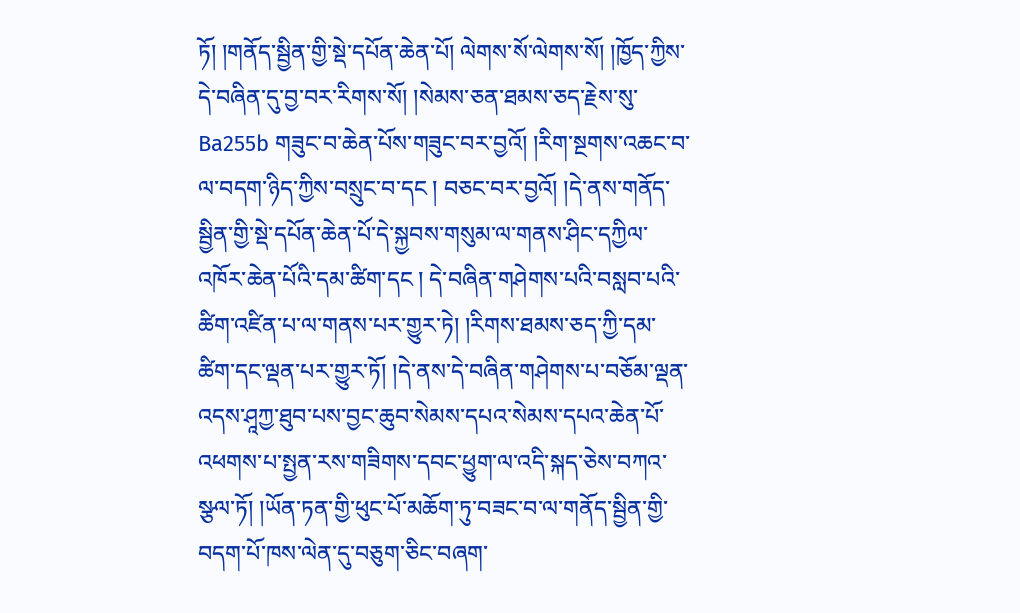ཏོ། །གནོད་སྦྱིན་གྱི་སྡེ་དཔོན་ཆེན་པོ། ལེགས་སོ་ལེགས་སོ། །ཁྱོད་ཀྱིས་དེ་བཞིན་དུ་བྱ་བར་རིགས་སོ། །སེམས་ཅན་ཐམས་ཅད་རྗེས་སུ་ Ba255b གཟུང་བ་ཆེན་པོས་གཟུང་བར་བྱའོ། །རིག་སྔགས་འཆང་བ་ལ་བདག་ཉིད་ཀྱིས་བསྲུང་བ་དང ། བཅང་བར་བྱའོ། །དེ་ནས་གནོད་སྦྱིན་གྱི་སྡེ་དཔོན་ཆེན་པོ་དེ་སྐྱབས་གསུམ་ལ་གནས་ཤིང་དཀྱིལ་འཁོར་ཆེན་པོའི་དམ་ཚིག་དང ། དེ་བཞིན་གཤེགས་པའི་བསླབ་པའི་ཚིག་འཛིན་པ་ལ་གནས་པར་གྱུར་ཏེ། །རིགས་ཐམས་ཅད་ཀྱི་དམ་ཚིག་དང་ལྡན་པར་གྱུར་ཏོ། །དེ་ནས་དེ་བཞིན་གཤེགས་པ་བཅོམ་ལྡན་འདས་ཤཱཀྱ་ཐུབ་པས་བྱང་ཆུབ་སེམས་དཔའ་སེམས་དཔའ་ཆེན་པོ་འཕགས་པ་སྤྱན་རས་གཟིགས་དབང་ཕྱུག་ལ་འདི་སྐད་ཅེས་བཀའ་སྩལ་ཏོ། །ཡོན་ཏན་གྱི་ཕུང་པོ་མཆོག་ཏུ་བཟང་བ་ལ་གནོད་སྦྱིན་གྱི་བདག་པོ་ཁས་ལེན་དུ་བཅུག་ཅིང་བཞག་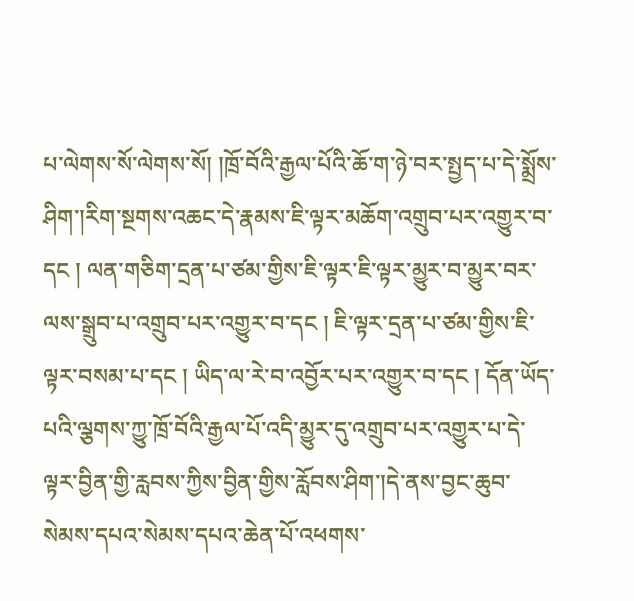པ་ལེགས་སོ་ལེགས་སོ། །ཁྲོ་བོའི་རྒྱལ་པོའི་ཆོ་ག་ཉེ་བར་སྤྱད་པ་དེ་སྨྲོས་ཤིག་།རིག་སྔགས་འཆང་དེ་རྣམས་ཇི་ལྟར་མཆོག་འགྲུབ་པར་འགྱུར་བ་དང ། ལན་གཅིག་དྲན་པ་ཙམ་གྱིས་ཇི་ལྟར་ཇི་ལྟར་མྱུར་བ་མྱུར་བར་ལས་སྒྲུབ་པ་འགྲུབ་པར་འགྱུར་བ་དང ། ཇི་ལྟར་དྲན་པ་ཙམ་གྱིས་ཇི་ལྟར་བསམ་པ་དང ། ཡིད་ལ་རེ་བ་འབྱོར་པར་འགྱུར་བ་དང ། དོན་ཡོད་པའི་ལྕགས་ཀྱུ་ཁྲོ་བོའི་རྒྱལ་པོ་འདི་མྱུར་དུ་འགྲུབ་པར་འགྱུར་པ་དེ་ལྟར་བྱིན་གྱི་རླབས་ཀྱིས་བྱིན་གྱིས་རློབས་ཤིག་།དེ་ནས་བྱང་ཆུབ་སེམས་དཔའ་སེམས་དཔའ་ཆེན་པོ་འཕགས་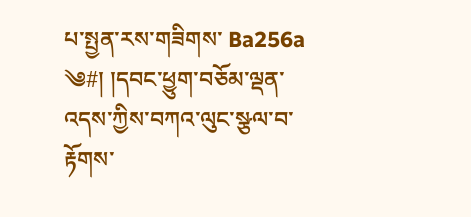པ་སྤྱན་རས་གཟིགས་ Ba256a ༄#། །དབང་ཕྱུག་བཅོམ་ལྡན་འདས་ཀྱིས་བཀའ་ལུང་སྩལ་བ་རྟོགས་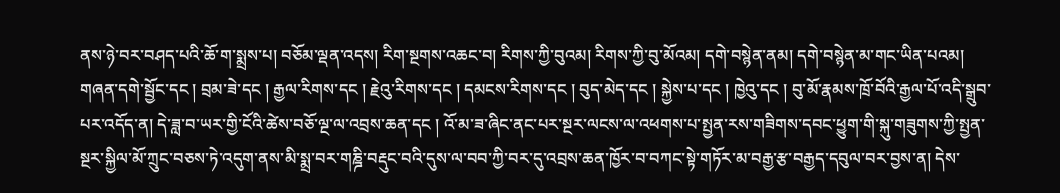ནས་ཉེ་བར་བཤད་པའི་ཆོ་ག་སྨྲས་པ། བཅོམ་ལྡན་འདས། རིག་སྔགས་འཆང་བ། རིགས་ཀྱི་བུའམ། རིགས་ཀྱི་བུ་མོའམ། དགེ་བསྙེན་ནམ། དགེ་བསྙེན་མ་གང་ཡིན་པའམ། གཞན་དགེ་སྦྱོང་དང ། བྲམ་ཟེ་དང ། རྒྱལ་རིགས་དང ། རྗེའུ་རིགས་དང ། དམངས་རིགས་དང ། བུད་མེད་དང ། སྐྱེས་པ་དང ། ཁྱེའུ་དང ། བུ་མོ་རྣམས་ཁྲོ་བོའི་རྒྱལ་པོ་འདི་སྒྲུབ་པར་འདོད་ན། དེ་ཟླ་བ་ཡར་གྱི་ངོའི་ཚེས་བཅོ་ལྔ་ལ་འབྲས་ཆན་དང ། འོ་མ་ཟ་ཞིང་ནང་པར་སྔར་ལངས་ལ་འཕགས་པ་སྤྱན་རས་གཟིགས་དབང་ཕྱུག་གི་སྐུ་གཟུགས་ཀྱི་སྤྱན་སྔར་སྐྱིལ་མོ་ཀྲུང་བཅས་ཏེ་འདུག་ནས་མི་སྨྲ་བར་གཎྜི་བརྡུང་བའི་དུས་ལ་བབ་ཀྱི་བར་དུ་འབྲས་ཆན་ཁྱོར་བ་བཀང་སྟེ་གཏོར་མ་བརྒྱ་རྩ་བརྒྱད་དབུལ་བར་བྱས་ན། དེས་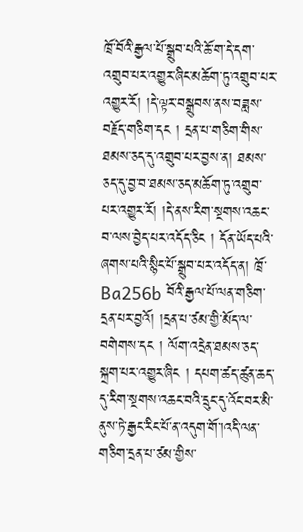ཁྲོ་བོའི་རྒྱལ་པོ་སྒྲུབ་པའི་ཆོ་ག་དེ་དག་འགྲུབ་པར་འགྱུར་ཞིང་མཆོག་ཏུ་འགྲུབ་པར་འགྱུར་རོ། །དེ་ལྟར་བསྒྲུབས་ནས་བཟླས་བརྗོད་གཅིག་དང ། དྲན་པ་གཅིག་གིས་ཐམས་ཅད་དུ་འགྲུབ་པར་བྱས་ན། ཐམས་ཅད་དུ་བྱ་བ་ཐམས་ཅད་མཆོག་ཏུ་འགྲུབ་པར་འགྱུར་རོ། །དེ་ནས་རིག་སྔགས་འཆང་བ་ལས་བྱེད་པར་འདོད་ཅིང ། དོན་ཡོད་པའི་ཞགས་པའི་སྙིང་པོ་སྒྲུབ་པར་འདོད་ན། ཁྲོ་ Ba256b བོའི་རྒྱལ་པོ་ལན་གཅིག་དྲན་པར་བྱའོ། །དྲན་པ་ཙམ་གྱི་མོད་ལ་བགེགས་དང ། ལོག་འདྲེན་ཐམས་ཅད་སྐྲག་པར་འགྱུར་ཞིང ། དཔག་ཚད་ཚུན་ཆད་དུ་རིག་སྔགས་འཆང་བའི་དྲུང་དུ་འོང་བར་མི་ནུས་ཏེ་རྒྱང་རིང་པོ་ན་འདུག་གོ་།འདི་ལན་གཅིག་དྲན་པ་ཙམ་གྱིས་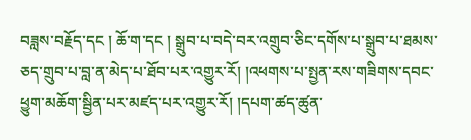བཟླས་བརྗོད་དང ། ཆོ་ག་དང ། སྒྲུབ་པ་བདེ་བར་འགྲུབ་ཅིང་དགོས་པ་སྒྲུབ་པ་ཐམས་ཅད་གྲུབ་པ་བླ་ན་མེད་པ་ཐོབ་པར་འགྱུར་རོ། །འཕགས་པ་སྤྱན་རས་གཟིགས་དབང་ཕྱུག་མཆོག་སྦྱིན་པར་མཛད་པར་འགྱུར་རོ། །དཔག་ཚད་ཚུན་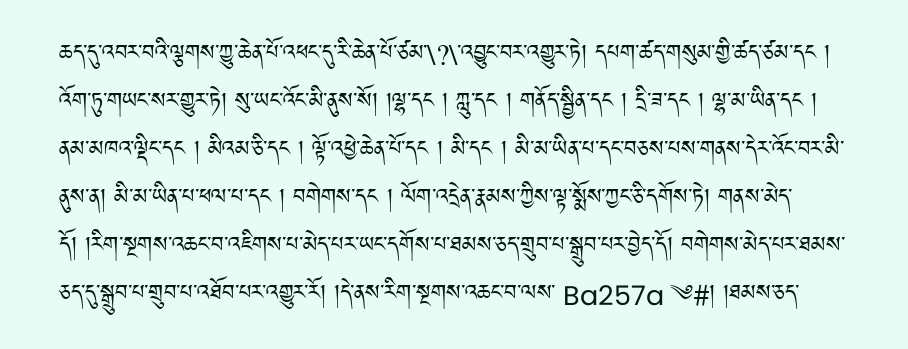ཆད་དུ་འབར་བའི་ལྕགས་ཀྱུ་ཆེན་པོ་འཕང་དུ་རི་ཆེན་པོ་ཙམ་\?\་འབྱུང་བར་འགྱུར་ཏེ། དཔག་ཚད་གསུམ་གྱི་ཚད་ཙམ་དང ། འོག་ཏུ་གཡང་སར་གྱུར་ཏེ། སུ་ཡང་འོང་མི་ནུས་སོ། །ལྷ་དང ། ཀླུ་དང ། གནོད་སྦྱིན་དང ། དྲི་ཟ་དང ། ལྷ་མ་ཡིན་དང ། ནམ་མཁའ་ལྡིང་དང ། མིའམ་ཅི་དང ། ལྟོ་འཕྱེ་ཆེན་པོ་དང ། མི་དང ། མི་མ་ཡིན་པ་དང་བཅས་པས་གནས་དེར་འོང་བར་མི་ནུས་ན། མི་མ་ཡིན་པ་ཕལ་པ་དང ། བགེགས་དང ། ལོག་འདྲེན་རྣམས་ཀྱིས་ལྟ་སྨོས་ཀྱང་ཅི་དགོས་ཏེ། གནས་མེད་དོ། །རིག་སྔགས་འཆང་བ་འཇིགས་པ་མེད་པར་ཡང་དགོས་པ་ཐམས་ཅད་གྲུབ་པ་སྒྲུབ་པར་བྱེད་དོ། བགེགས་མེད་པར་ཐམས་ཅད་དུ་སྒྲུབ་པ་གྲུབ་པ་འཐོབ་པར་འགྱུར་རོ། །དེ་ནས་རིག་སྔགས་འཆང་བ་ལས་ Ba257a ༄#། །ཐམས་ཅད་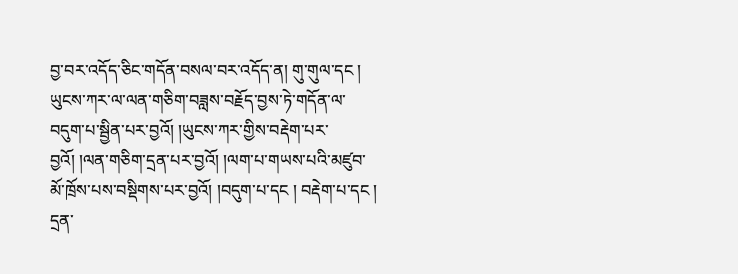བྱ་བར་འདོད་ཅིང་གདོན་བསལ་བར་འདོད་ན། གུ་གུལ་དང ། ཡུངས་ཀར་ལ་ལན་གཅིག་བཟླས་བརྗོད་བྱས་ཏེ་གདོན་ལ་བདུག་པ་སྦྱིན་པར་བྱའོ། །ཡུངས་ཀར་གྱིས་བརྡེག་པར་བྱའོ། །ལན་གཅིག་དྲན་པར་བྱའོ། །ལག་པ་གཡས་པའི་མཛུབ་མོ་ཁྲོས་པས་བསྡིགས་པར་བྱའོ། །བདུག་པ་དང ། བརྡེག་པ་དང ། དྲན་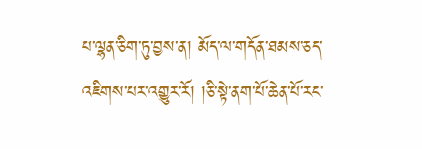པ་ལྷན་ཅིག་ཏུ་བྱས་ན། མོད་ལ་གདོན་ཐམས་ཅད་འཇིགས་པར་འགྱུར་རོ། །ཅི་སྟེ་ནག་པོ་ཆེན་པོ་རང་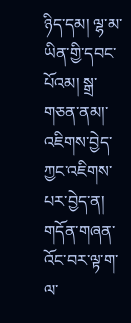ཉིད་དམ། ལྷ་མ་ཡིན་གྱི་དབང་པོའམ། སྒྲ་གཅན་ནམ།་འཇིགས་བྱེད་ཀྱང་འཇིགས་པར་བྱེད་ན། གདོན་གཞན་འོང་བར་ལྟ་ག་ལ་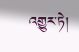འགྱུར་ཏེ།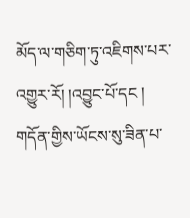མོད་ལ་གཅིག་ཏུ་འཇིགས་པར་འགྱུར་རོ། །འབྱུང་པོ་དང ། གདོན་གྱིས་ཡོངས་སུ་ཟིན་པ་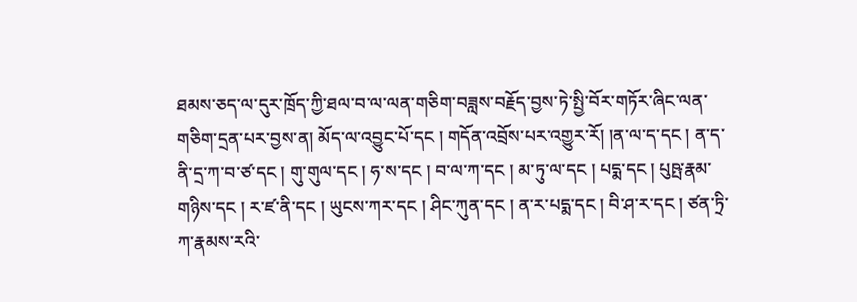ཐམས་ཅད་ལ་དུར་ཁྲོད་ཀྱི་ཐལ་བ་ལ་ལན་གཅིག་བཟླས་བརྗོད་བྱས་ཏེ་སྤྱི་བོར་གཏོར་ཞིང་ལན་གཅིག་དྲན་པར་བྱས་ན། མོད་ལ་འབྱུང་པོ་དང ། གདོན་འབྲོས་པར་འགྱུར་རོ། །ན་ལ་ད་དང ། ན་ད་ནི་དྲ་ཀ་བ་ཙ་དང ། གུ་གུལ་དང ། ཧ་ས་དང ། བ་ལ་ཀ་དང ། མ་ཏུ་ལ་དང ། པདྨ་དང ། པུཥྤ་རྣམ་གཉིས་དང ། ར་ཛ་ནི་དང ། ཡུངས་ཀར་དང ། ཤིང་ཀུན་དང ། ན་ར་པདྨ་དང ། བི་ཤ་ར་དང ། ཙན་ཏྲི་ཀ་རྣམས་རའི་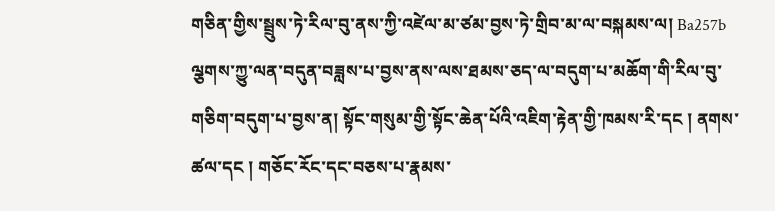གཅིན་གྱིས་སྦྲུས་ཏེ་རིལ་བུ་ནས་ཀྱི་འཛེལ་མ་ཙམ་བྱས་ཏེ་གྲིབ་མ་ལ་བསྐམས་ལ། Ba257b ལྕགས་ཀྱུ་ལན་བདུན་བཟླས་པ་བྱས་ནས་ལས་ཐམས་ཅད་ལ་བདུག་པ་མཆོག་གི་རིལ་བུ་གཅིག་བདུག་པ་བྱས་ན། སྟོང་གསུམ་གྱི་སྟོང་ཆེན་པོའི་འཇིག་རྟེན་གྱི་ཁམས་རི་དང ། ནགས་ཚལ་དང ། གཅོང་རོང་དང་བཅས་པ་རྣམས་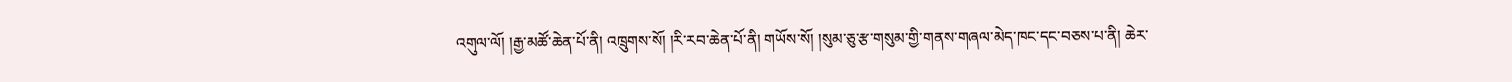འགུལ་ལོ། །རྒྱ་མཚོ་ཆེན་པོ་ནི། འཁྲུགས་སོ། །རི་རབ་ཆེན་པོ་ནི། གཡོས་སོ། །སུམ་ཅུ་རྩ་གསུམ་གྱི་གནས་གཞལ་མེད་ཁང་དང་བཅས་པ་ནི། ཆེར་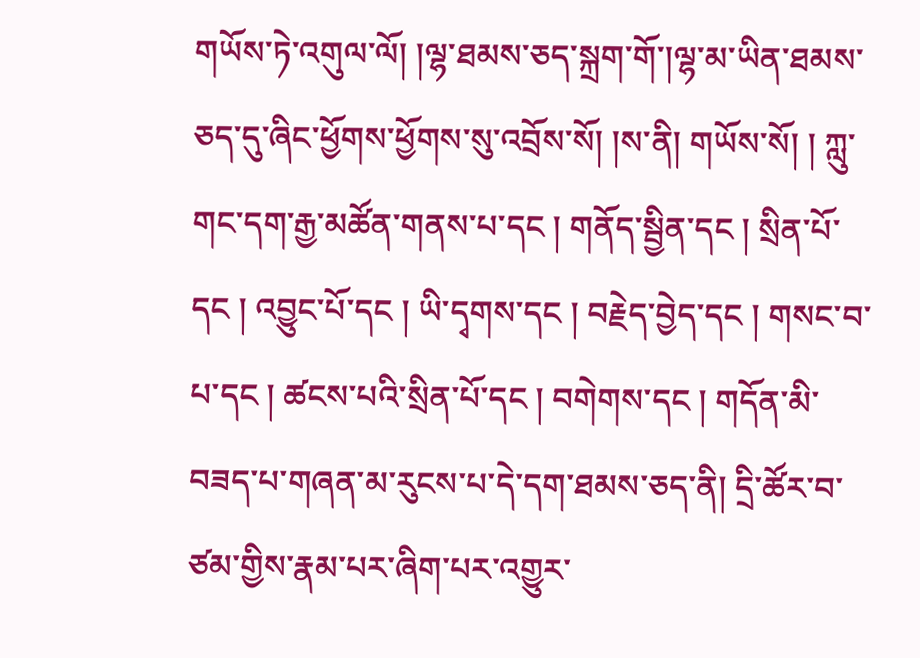གཡོས་ཏེ་འགུལ་ལོ། །ལྷ་ཐམས་ཅད་སྐྲག་གོ་།ལྷ་མ་ཡིན་ཐམས་ཅད་དུ་ཞིང་ཕྱོགས་ཕྱོགས་སུ་འབྲོས་སོ། །ས་ནི། གཡོས་སོ། ། ཀླུ་གང་དག་རྒྱ་མཚོན་གནས་པ་དང ། གནོད་སྦྱིན་དང ། སྲིན་པོ་དང ། འབྱུང་པོ་དང ། ཡི་དྭགས་དང ། བརྗེད་བྱེད་དང ། གསང་བ་པ་དང ། ཚངས་པའི་སྲིན་པོ་དང ། བགེགས་དང ། གདོན་མི་བཟད་པ་གཞན་མ་རུངས་པ་དེ་དག་ཐམས་ཅད་ནི། དྲི་ཚོར་བ་ཙམ་གྱིས་རྣམ་པར་ཞིག་པར་འགྱུར་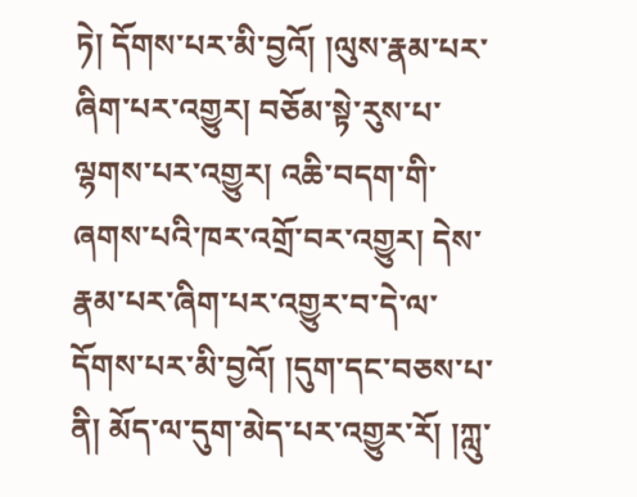ཏེ། དོགས་པར་མི་བྱའོ། །ལུས་རྣམ་པར་ཞིག་པར་འགྱུར། བཅོམ་སྟེ་རུས་པ་ལྷགས་པར་འགྱུར། འཆི་བདག་གི་ཞགས་པའི་ཁར་འགྲོ་བར་འགྱུར། དེས་རྣམ་པར་ཞིག་པར་འགྱུར་བ་དེ་ལ་དོགས་པར་མི་བྱའོ། །དུག་དང་བཅས་པ་ནི། མོད་ལ་དུག་མེད་པར་འགྱུར་རོ། །ཀླུ་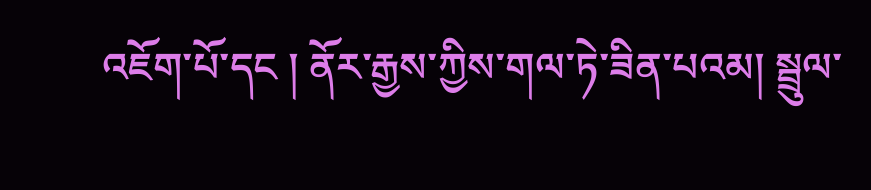འཇོག་པོ་དང ། ནོར་རྒྱས་ཀྱིས་གལ་ཏེ་ཟིན་པའམ། སྦྲུལ་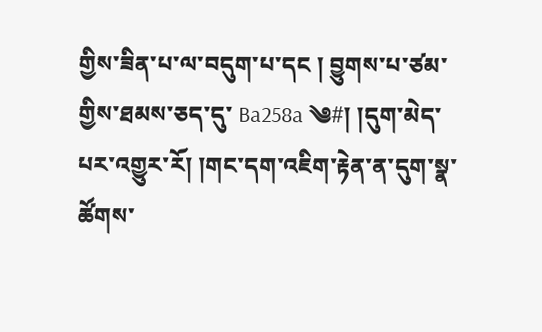གྱིས་ཟིན་པ་ལ་བདུག་པ་དང ། བྱུགས་པ་ཙམ་གྱིས་ཐམས་ཅད་དུ་ Ba258a ༄#། །དུག་མེད་པར་འགྱུར་རོ། །གང་དག་འཇིག་རྟེན་ན་དུག་སྣ་ཚོགས་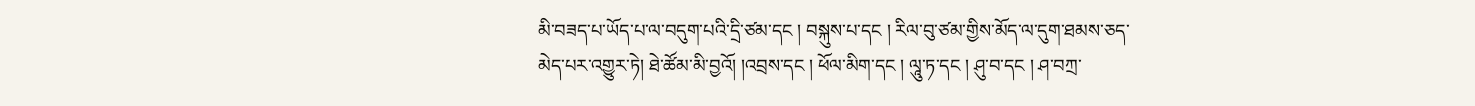མི་བཟད་པ་ཡོད་པ་ལ་བདུག་པའི་དྲི་ཙམ་དང ། བསྐུས་པ་དང ། རིལ་བུ་ཙམ་གྱིས་མོད་ལ་དུག་ཐམས་ཅད་མེད་པར་འགྱུར་ཏེ། ཐེ་ཚོམ་མི་བྱའོ། །འབྲས་དང ། ཕོལ་མིག་དང ། ལཱུ་ཏ་དང ། ཤུ་བ་དང ། ཤ་བཀྲ་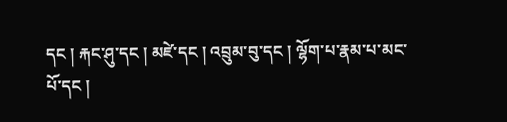དང ། རྐང་ཤུ་དང ། མཛེ་དང ། འབྲུམ་བུ་དང ། ལྷོག་པ་རྣམ་པ་མང་པོ་དང །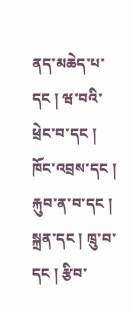ནད་མཆེད་པ་དང ། ཝ་བའི་ཕྲེང་བ་དང ། ཁོང་འབྲས་དང ། རྐུབ་ན་བ་དང ། སྐྲན་དང ། ཁྲུ་བ་དང ། རྩིབ་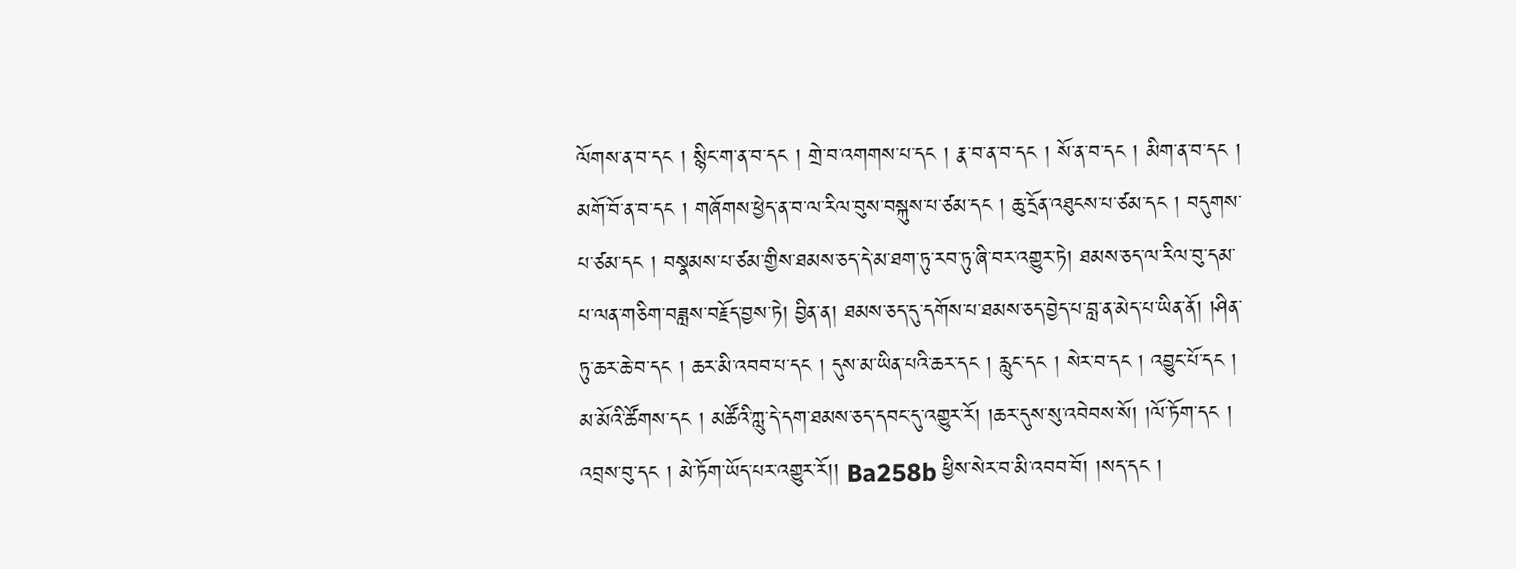ལོགས་ན་བ་དང ། སྙིང་ག་ན་བ་དང ། གྲེ་བ་འགགས་པ་དང ། རྣ་བ་ན་བ་དང ། སོ་ན་བ་དང ། མིག་ན་བ་དང ། མགོ་བོ་ན་བ་དང ། གཞོགས་ཕྱེད་ན་བ་ལ་རིལ་བུས་བསྐུས་པ་ཙམ་དང ། ཆུ་དྲོན་འཐུངས་པ་ཙམ་དང ། བདུགས་པ་ཙམ་དང ། བསྣམས་པ་ཙམ་གྱིས་ཐམས་ཅད་དེ་མ་ཐག་ཏུ་རབ་ཏུ་ཞི་བར་འགྱུར་ཏེ། ཐམས་ཅད་ལ་རིལ་བུ་དམ་པ་ལན་གཅིག་བཟླས་བརྗོད་བྱས་ཏེ། བྱིན་ན། ཐམས་ཅད་དུ་དགོས་པ་ཐམས་ཅད་བྱེད་པ་བླ་ན་མེད་པ་ཡིན་ནོ། །ཤིན་ཏུ་ཆར་ཆེ་བ་དང ། ཆར་མི་འབབ་པ་དང ། དུས་མ་ཡིན་པའི་ཆར་དང ། རླུང་དང ། སེར་བ་དང ། འབྱུང་པོ་དང ། མ་མོའི་ཚོགས་དང ། མཚོའི་ཀླུ་དེ་དག་ཐམས་ཅད་དབང་དུ་འགྱུར་རོ། །ཆར་དུས་སུ་འབེབས་སོ། །ལོ་ཏོག་དང ། འབྲས་བུ་དང ། མེ་ཏོག་ཡོད་པར་འགྱུར་རོ།། Ba258b ཕྱིས་སེར་བ་མི་འབབ་བོ། །སད་དང །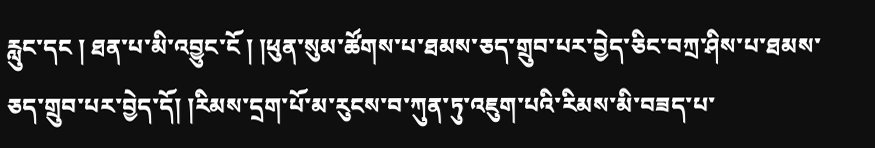རླུང་དང ། ཐན་པ་མི་འབྱུང་ངོ ། །ཕུན་སུམ་ཚོགས་པ་ཐམས་ཅད་གྲུབ་པར་བྱེད་ཅིང་བཀྲ་ཤིས་པ་ཐམས་ཅད་གྲུབ་པར་བྱེད་དོ། །རིམས་དྲག་པོ་མ་རུངས་བ་ཀུན་ཏུ་འཇུག་པའི་རིམས་མི་བཟད་པ་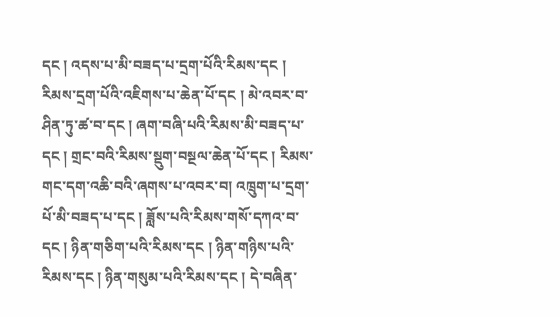དང ། འདས་པ་མི་བཟད་པ་དྲག་པོའི་རིམས་དང ། རིམས་དྲག་པོའི་འཇིགས་པ་ཆེན་པོ་དང ། མེ་འབར་བ་ཤིན་ཏུ་ཚ་བ་དང ། ཞག་བཞི་པའི་རིམས་མི་བཟད་པ་དང ། གྲང་བའི་རིམས་སྡུག་བསྔལ་ཆེན་པོ་དང ། རིམས་གང་དག་འཆི་བའི་ཞགས་པ་འབར་བ། འཁྲུག་པ་དྲག་པོ་མི་བཟད་པ་དང ། ཟློས་པའི་རིམས་གསོ་དཀའ་བ་དང ། ཉིན་གཅིག་པའི་རིམས་དང ། ཉིན་གཉིས་པའི་རིམས་དང ། ཉིན་གསུམ་པའི་རིམས་དང ། དེ་བཞིན་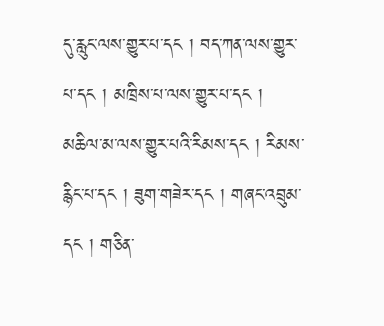དུ་རླུང་ལས་གྱུར་པ་དང ། བད་ཀན་ལས་གྱུར་པ་དང ། མཁྲིས་པ་ལས་གྱུར་པ་དང ། མཆིལ་མ་ལས་གྱུར་པའི་རིམས་དང ། རིམས་རྙིང་པ་དང ། ཟུག་གཟེར་དང ། གཞང་འབྲུམ་དང ། གཅིན་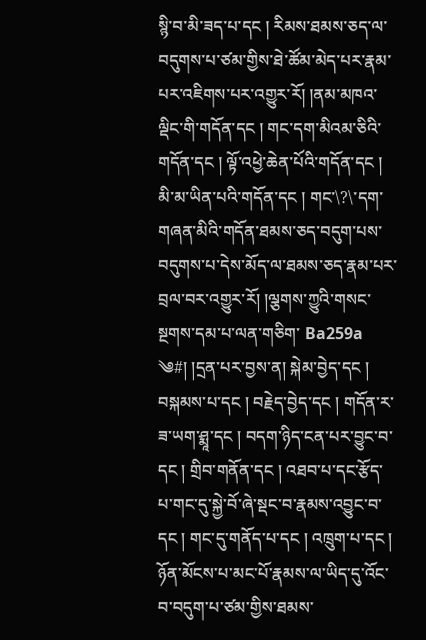སྙི་བ་མི་ཟད་པ་དང ། རིམས་ཐམས་ཅད་ལ་བདུགས་པ་ཙམ་གྱིས་ཐེ་ཚོམ་མེད་པར་རྣམ་པར་འཇིགས་པར་འགྱུར་རོ། །ནམ་མཁའ་ལྡིང་གི་གདོན་དང ། གང་དག་མིའམ་ཅིའི་གདོན་དང ། ལྟོ་འཕྱེ་ཆེན་པོའི་གདོན་དང ། མི་མ་ཡིན་པའི་གདོན་དང ། གང་\?\་དག་གཞན་མིའི་གདོན་ཐམས་ཅད་བདུག་པས་བདུགས་པ་དེས་མོད་ལ་ཐམས་ཅད་རྣམ་པར་བྲལ་བར་འགྱུར་རོ། །ལྕགས་ཀྱུའི་གསང་སྔགས་དམ་པ་ལན་གཅིག་ Ba259a ༄#། །དྲན་པར་བྱས་ན། སྐེམ་བྱེད་དང ། བསྐམས་པ་དང ། བརྗེད་བྱེད་དང ། གདོན་ར་ཟ་ཡག་ཤྨཱ་དང ། བདག་ཉིད་ངན་པར་བྱུང་བ་དང ། གྲིབ་གནོན་དང ། འཐབ་པ་དང་རྩོད་པ་གང་དུ་སྐྱེ་བོ་ཞེ་སྡང་བ་རྣམས་འབྱུང་བ་དང ། གང་དུ་གནོད་པ་དང ། འཁྲུག་པ་དང ། ཉོན་མོངས་པ་མང་པོ་རྣམས་ལ་ཡིད་དུ་འོང་བ་བདུག་པ་ཙམ་གྱིས་ཐམས་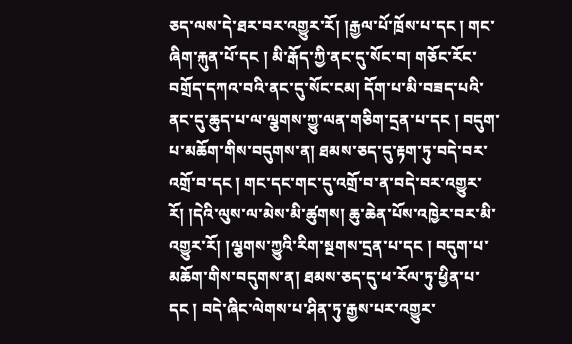ཅད་ལས་དེ་ཐར་བར་འགྱུར་རོ། །རྒྱལ་པོ་ཁྲོས་པ་དང ། གང་ཞིག་རྐུན་པོ་དང ། མི་རྒོད་ཀྱི་ནང་དུ་སོང་བ། གཅོང་རོང་བགྲོད་དཀའ་བའི་ནང་དུ་སོང་ངམ། དོག་པ་མི་བཟད་པའི་ནང་དུ་ཆུད་པ་ལ་ལྕགས་ཀྱུ་ལན་གཅིག་དྲན་པ་དང ། བདུག་པ་མཆོག་གིས་བདུགས་ན། ཐམས་ཅད་དུ་རྟག་ཏུ་བདེ་བར་འགྲོ་བ་དང ། གང་དང་གང་དུ་འགྲོ་བ་ན་བདེ་བར་འགྱུར་རོ། །དེའི་ལུས་ལ་མེས་མི་ཚུགས། ཆུ་ཆེན་པོས་འཁྱེར་བར་མི་འགྱུར་རོ། །ལྕགས་ཀྱུའི་རིག་སྔགས་དྲན་པ་དང ། བདུག་པ་མཆོག་གིས་བདུགས་ན། ཐམས་ཅད་དུ་ཕ་རོལ་ཏུ་ཕྱིན་པ་དང ། བདེ་ཞིང་ལེགས་པ་ཤིན་ཏུ་རྒྱས་པར་འགྱུར་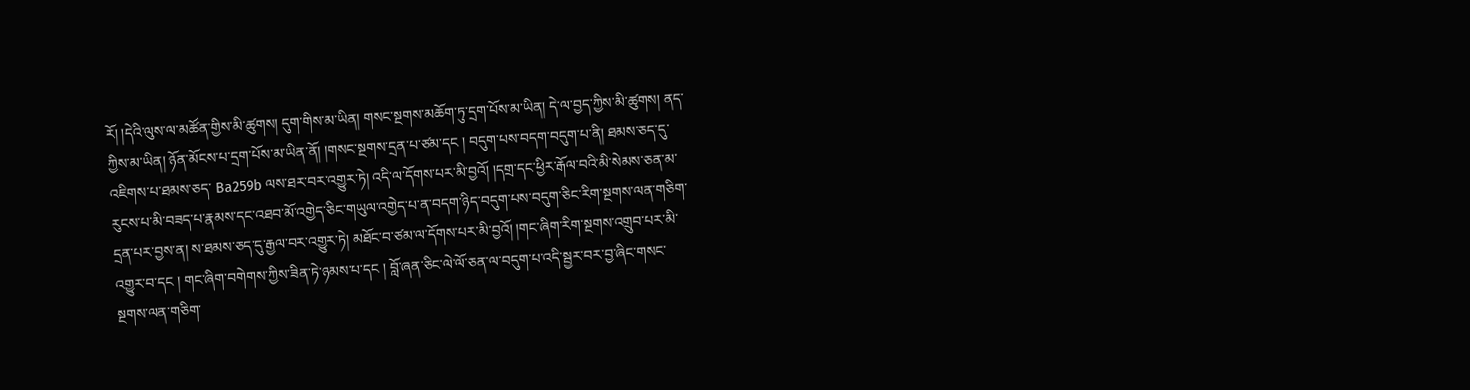རོ། །དེའི་ལུས་ལ་མཚོན་གྱིས་མི་ཚུགས། དུག་གིས་མ་ཡིན། གསང་སྔགས་མཆོག་ཏུ་དྲག་པོས་མ་ཡིན། དེ་ལ་བྱད་ཀྱིས་མི་ཚུགས། ནད་ཀྱིས་མ་ཡིན། ཉོན་མོངས་པ་དྲག་པོས་མ་ཡིན་ནོ། །གསང་སྔགས་དྲན་པ་ཙམ་དང ། བདུག་པས་བདག་བདུག་པ་ནི། ཐམས་ཅད་དུ་འཇིགས་པ་ཐམས་ཅད་ Ba259b ལས་ཐར་བར་འགྱུར་ཏེ། འདི་ལ་དོགས་པར་མི་བྱའོ། །དགྲ་དང་ཕྱིར་རྒོལ་བའི་མི་སེམས་ཅན་མ་རུངས་པ་མི་བཟད་པ་རྣམས་དང་འཐབ་མོ་འགྱེད་ཅིང་གཡུལ་འགྱེད་པ་ན་བདག་ཉིད་བདུག་པས་བདུག་ཅིང་རིག་སྔགས་ལན་གཅིག་དྲན་པར་བྱས་ན། ས་ཐམས་ཅད་དུ་རྒྱལ་བར་འགྱུར་ཏེ། མཐོང་བ་ཙམ་ལ་དོགས་པར་མི་བྱའོ། །གང་ཞིག་རིག་སྔགས་འགྲུབ་པར་མི་འགྱུར་བ་དང ། གང་ཞིག་བགེགས་ཀྱིས་ཟིན་ཏེ་ཉམས་པ་དང ། བློ་ཞན་ཅིང་ལེ་ལོ་ཅན་ལ་བདུག་པ་འདི་སྦྱར་བར་བྱ་ཞིང་གསང་སྔགས་ལན་གཅིག་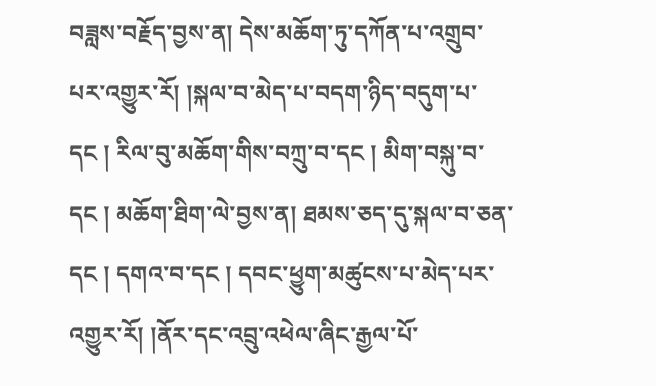བཟླས་བརྗོད་བྱས་ན། དེས་མཆོག་ཏུ་དཀོན་པ་འགྲུབ་པར་འགྱུར་རོ། །སྐལ་བ་མེད་པ་བདག་ཉིད་བདུག་པ་དང ། རིལ་བུ་མཆོག་གིས་བཀྲུ་བ་དང ། མིག་བསྐུ་བ་དང ། མཆོག་ཐིག་ལེ་བྱས་ན། ཐམས་ཅད་དུ་སྐལ་བ་ཅན་དང ། དགའ་བ་དང ། དབང་ཕྱུག་མཚུངས་པ་མེད་པར་འགྱུར་རོ། །ནོར་དང་འབྲུ་འཕེལ་ཞིང་རྒྱལ་པོ་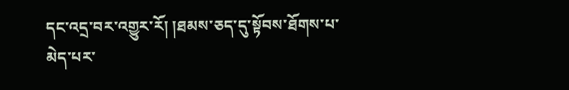དང་འདྲ་བར་འགྱུར་རོ། །ཐམས་ཅད་དུ་སྟོབས་ཐོགས་པ་མེད་པར་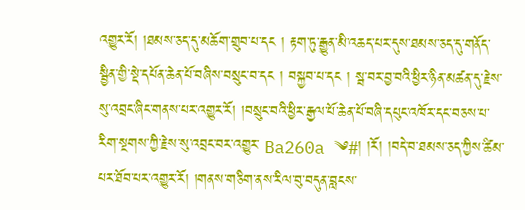འགྱུར་རོ། །ཐམས་ཅད་དུ་མཆོག་གྲུབ་པ་དང ། རྟག་ཏུ་རྒྱུན་མི་འཆད་པར་དུས་ཐམས་ཅད་དུ་གནོད་སྦྱིན་གྱི་སྡེ་དཔོན་ཆེན་པོ་བཞིས་བསྲུང་བ་དང ། བསྐྱབ་པ་དང ། སྦ་བར་བྱ་བའི་ཕྱིར་ཉིན་མཚན་དུ་རྗེས་སུ་འབྲང་ཞིང་གནས་པར་འགྱུར་རོ། །བསྲུང་བའི་ཕྱིར་རྒྱལ་པོ་ཆེན་པོ་བཞི་དཔུང་འཁོར་དང་བཅས་པ་རིག་སྔགས་ཀྱི་རྗེས་སུ་འབྲང་བར་འགྱུར་ Ba260a ༄#། །རོ། །བདེ་བ་ཐམས་ཅད་ཀྱིས་ཚིམ་པར་ཐོབ་པར་འགྱུར་རོ། །གནས་གཅིག་ནས་རིལ་བུ་བདུན་བླངས་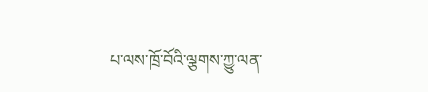པ་ལས་ཁྲོ་བོའི་ལྕགས་ཀྱུ་ལན་